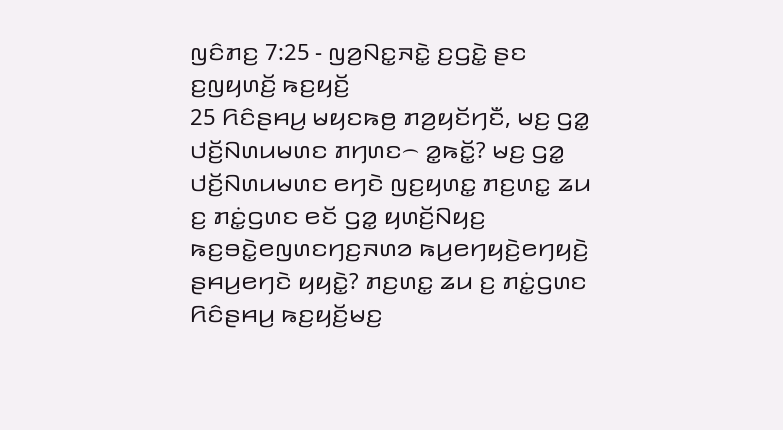ꤜꤢꤨꤊꤢ꤬ 7:25 - ꤜꤤ꤬ꤡꤢ꤭ꤏꤢꤧ꤭ ꤢ꤬ꤞꤢꤧ꤭ ꤔꤢ ꤢ꤬ꤜꤟꤛꤢꤩ꤬ ꤒꤢ꤬ꤟꤢꤩ꤬
25 ꤖꤢꤨꤔꤌꤣ꤬ ꤗꤟꤢꤒꤥ꤬ ꤊꤤ꤬ꤟꤢꤩꤚꤢꤪ, ꤗꤢ꤬ ꤞꤤ꤭ ꤓꤢꤩ꤬ꤡꤛꤣꤗꤛꤢ ꤊꤚꤛꤢ꤮ ꤤ꤭ꤒꤢꤩ꤭? ꤗꤢ꤬ ꤞꤤ꤭ ꤓꤢꤩ꤬ꤡꤛꤣꤗꤛꤢ ꤕꤚꤢꤧ ꤜꤢ꤬ꤟꤛꤢ꤭ ꤊꤢ꤬ꤛꤢ꤭ ꤘꤣ ꤢ꤬ ꤊꤢꤦ꤭ꤞꤛꤢ ꤕꤢꤩ ꤞꤤ꤭ ꤟꤛꤢꤩ꤬ꤡꤟꤢ꤬ ꤒꤢ꤬ꤋꤢꤧ꤭ꤕꤜꤛꤢꤚꤢ꤬ꤏꤛꤤ ꤒꤣ꤬ꤕꤚꤟꤢꤧ꤬ꤕꤚꤟꤢꤧ꤬ ꤔꤌꤣ꤬ꤕꤚꤢꤧ ꤟꤟꤢꤧ꤭? ꤊꤢ꤬ꤛꤢ꤭ ꤘꤣ ꤢ꤬ ꤊꤢꤦ꤭ꤞꤛꤢ ꤖꤢꤨꤔꤌꤣ꤬ ꤒꤢ꤬ꤟꤢꤩ꤬ꤗꤢ꤬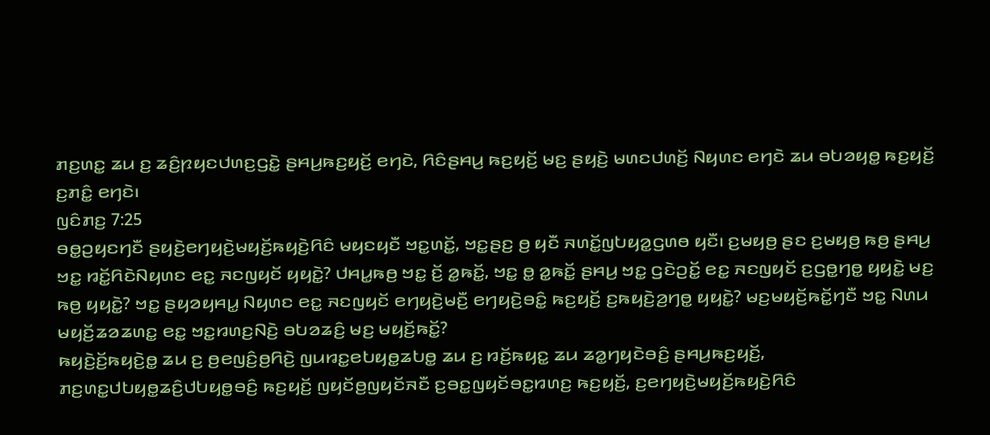ꤊꤢ꤬ꤛꤢ꤭ ꤘꤣ ꤢ꤬ ꤘꤢꤨ꤬ꤐꤟꤢꤓꤛꤢ꤬ꤞꤢꤧ꤭ ꤔꤌꤣ꤬ꤒꤢ꤬ꤟꤢꤩ꤬ ꤕꤚꤢꤧ, ꤖꤢꤨꤔꤌꤣ꤬ ꤒꤢ꤬ꤟꤢꤩ꤬ ꤗꤢ꤬ ꤔꤟꤢꤧ꤬ ꤗꤛꤢꤓꤛꤢꤩ꤬ ꤡꤟꤛꤢ ꤕꤚꤢꤧ ꤘꤣ ꤋꤝꤤꤟꤥ꤭ ꤒꤢ꤬ꤟꤢꤩ꤬ ꤢ꤬ꤊꤢꤨ꤭ ꤕꤚꤢꤧ꤯
ꤜꤢꤨꤊꤢ꤬ 7:25
ꤋꤥ꤭ꤑꤟꤢꤚꤢꤪ ꤔꤟꤢꤧ꤬ꤕꤚꤟꤢꤧ꤬ꤗꤟꤢꤩ꤬ꤒꤟꤢꤧ꤬ꤖꤢꤨ ꤗꤟꤢꤟꤢꤪ ꤠꤢ꤭ꤛꤢꤩ꤭, ꤠꤢ꤭ꤔꤢ꤬ ꤥ꤬ ꤟꤢꤪ ꤏꤛꤢꤩ꤭ꤜꤝꤟꤤ꤭ꤞꤛꤥ ꤟꤢꤪ꤯ ꤢ꤬ꤗꤟꤥ꤬ ꤔꤢ ꤢ꤬ꤗꤟꤥ꤬ ꤒꤥ꤬ ꤔꤌꤣ꤬ ꤠꤢ꤭ ꤙꤢꤩ꤭ꤖꤢꤧꤡꤟꤛꤢ ꤕꤢ꤭ ꤏꤢꤜꤟꤢꤩ ꤟꤟꤢꤧ꤭? ꤓꤌꤣ꤭ꤒꤥ꤬ ꤠꤢ꤭ ꤢꤩ꤬ ꤤ꤭ꤒꤢꤩ꤭, ꤠꤢ꤭ ꤥ꤭ ꤤ꤭ꤒꤢꤩ꤭ ꤔꤌꤣ꤬ ꤠꤢ꤭ ꤞꤢꤧꤑꤢꤩ꤭ ꤕꤢ꤭ ꤏꤢꤜꤟꤢꤩ ꤢ꤬ꤞꤥ꤭ꤚꤥ꤭ ꤟꤟꤢꤧ꤭ ꤗꤢ꤬ ꤒꤥ꤬ ꤟꤟꤢꤧ꤭? ꤠꤢ꤭ ꤔꤟꤤꤟꤌꤣ꤭ ꤡꤟꤛꤢ ꤕꤢ꤭ ꤏꤢꤜꤟꤢꤩ ꤕꤚꤟꤢꤧ꤬ꤗꤢꤪ꤬ ꤕꤚꤟꤢꤧ꤬ꤋꤢꤨ꤭ ꤒꤢ꤬ꤟꤢꤩ꤬ ꤢ꤬ꤒꤟꤢꤧ꤬ꤤ꤬ꤚꤥ꤭ ꤟꤟꤢꤧ꤭? ꤗꤢ꤬ꤗꤟꤢꤩ꤬ꤒꤢꤩ꤭ꤚꤢꤪ ꤠꤢ꤭ ꤡꤛꤣ ꤗꤟꤢꤩ꤬ꤘꤤꤘꤛꤢ꤭ ꤕꤢ꤭ ꤠꤢ꤭ꤙꤛꤢ꤬ꤡꤢꤧ꤬ ꤋꤝꤤꤘꤢꤨ꤬ ꤗꤢ꤬ ꤗꤟꤢꤩ꤬ꤒꤢꤩ꤭?
ꤒꤟꤢꤧ꤬ꤢꤩ꤬ꤒꤟꤢꤧ꤬ꤥ꤭ ꤘꤣ ꤢ꤬ ꤥ꤬ꤕꤜꤢꤨ꤬ꤥ꤬ꤖꤢꤧ꤬ ꤜꤣꤙꤢ꤭ꤕꤝꤟꤥ꤭ꤘꤝꤥ꤭ ꤘꤣ ꤢ꤬ ꤙꤢꤩ꤬ꤒꤟꤢ꤭ ꤘꤣ ꤘꤤ꤭ꤚꤟꤢꤧꤋꤢꤨ꤬ ꤔꤌꤣ꤬ꤒꤢ꤬ꤟꤢꤩ꤬, ꤊꤢ꤬ꤛꤢ꤭ꤓꤝꤟꤥ꤭ꤘꤢꤨ꤬ꤓꤝꤟꤥ꤭ꤋꤢꤨ꤬ ꤒꤢ꤬ꤟꤢꤩ꤬ ꤜꤟꤢꤩꤥ꤬ꤜꤟꤢꤩꤏꤢꤪ ꤢ꤬ꤋꤢ꤭ꤜꤟꤢꤩꤋꤢ꤭ꤙꤛꤢ꤬ ꤒꤢ꤬ꤟꤢꤩ꤬, ꤢ꤬ꤕꤚꤟꤢꤧ꤬ꤗꤟꤢꤩ꤬ꤒꤟꤢꤧ꤬ꤖꤢꤨ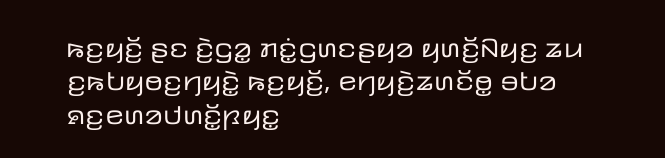ꤒꤢ꤬ꤟꤢꤩ꤬ ꤔꤢ ꤢꤧ꤬ꤞꤤ꤭ ꤊꤢꤦ꤭ꤞꤛꤢꤔꤟꤤ ꤟꤛꤢꤩ꤬ꤡꤟꤢ꤬ ꤘꤣ ꤢ꤬ꤒꤝꤟꤥꤢ꤬ꤚꤟꤢꤧ꤭ ꤒꤢ꤬ꤟꤢꤩ꤬, ꤕꤚꤟꤢꤧ꤬ꤘꤛꤢꤩꤥ꤭ ꤋꤝꤤ ꤎꤢ꤬ꤕꤛꤤꤓꤛꤢꤩ꤭ꤐꤟꤢ꤭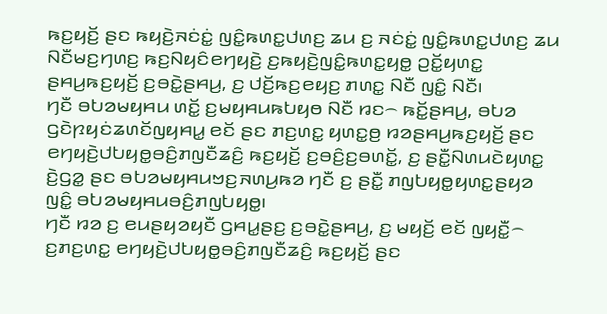ꤒꤢ꤬ꤟꤢꤩ꤬ ꤔꤢ ꤒꤟꤢꤧ꤬ꤏꤢꤦꤢꤦ꤭ ꤜꤢꤨ꤭ꤒꤛꤢ꤭ꤓꤛꤢ꤬ ꤘꤣ ꤢ꤬ ꤏꤢꤦꤢꤦ꤭ ꤜꤢꤨ꤭ꤒꤛꤢ꤭ꤓꤛꤢ꤬ ꤘꤣ ꤡꤢꤪꤗꤢ꤬ꤚꤛꤢ꤬ ꤒꤢ꤬ꤡꤟꤢꤨꤕꤚꤟꤢꤧ꤬ ꤢ꤬ꤒꤟꤢꤧ꤬ꤜꤢꤨ꤭ꤒꤛꤢ꤭ꤟꤥ꤭ ꤑꤢꤩ꤭ꤟꤛꤢ꤭ ꤔꤌꤣ꤬ꤒꤢ꤬ꤟꤢꤩ꤬ ꤢ꤬ꤋꤢꤧ꤭ꤔꤌꤣ꤬, ꤢ꤬ ꤓꤢꤩ꤬ꤒꤢ꤬ꤕꤟꤢ꤬ ꤊꤛꤢ꤭ ꤡꤢꤪ ꤜꤢꤨ꤭ ꤡꤢꤪ꤯
ꤚꤢꤪ ꤋꤝꤤꤗꤟꤌꤣ ꤛꤢꤩ꤭ ꤢ꤬ꤗꤟꤌꤣꤒꤝꤟꤥ ꤡꤢꤪ ꤙꤢ꤮ ꤒꤢꤩ꤭ꤔꤌꤣ꤬, ꤋꤝꤤ ꤞꤢꤧꤐꤟꤢꤦꤘꤛꤢꤩꤜꤟꤌꤣ꤭ ꤕꤢꤩ ꤔꤢ ꤊꤢ꤬ꤛꤢ꤭ ꤟꤛꤢ꤭ꤥ꤬ ꤙꤤꤔꤌꤣ꤬ꤒꤢ꤬ꤟꤢꤩ꤬ ꤔꤢ ꤕꤚꤟꤢꤧ꤬ꤓꤝꤟꤥ꤭ꤋꤢꤨ꤬ꤊꤜꤢꤪꤘꤢꤨ꤬ ꤒꤢ꤬ꤟꤢꤩ꤬ ꤢ꤬ꤋꤢꤨ꤬ꤢ꤬ꤋꤛꤢꤩ꤭, ꤢ꤬ ꤔꤢꤪ꤭ꤡꤛꤣꤢꤧꤟꤛꤢ꤭ ꤢꤧ꤬ꤞꤤ꤭ ꤔꤢ ꤋꤝꤤꤗꤟꤌꤣꤠꤢ꤬ꤏꤛꤣ꤬ꤒꤤ ꤚꤢꤪ ꤢ꤬ ꤔꤢꤪ꤭ ꤊꤜꤝꤟꤥ꤭ꤟꤛꤢ꤭ꤔꤟꤤ ꤜꤢꤨ꤭ ꤋꤝꤤꤗꤟꤌꤣꤋꤢꤨ꤬ꤊꤜꤝꤟꤥ꤭꤯
ꤚꤢꤪ ꤙꤤ ꤢ꤬ ꤕꤣꤔꤟꤤꤟꤢꤪ ꤞꤌꤣ꤭ꤔꤢ꤬ ꤢ꤬ꤋꤢꤧ꤭ꤔꤌꤣ꤬, ꤢ꤬ ꤗꤟꤢꤩ꤬ ꤕꤢꤩ ꤜꤟꤢꤪ꤭꤮ ꤢ꤬ꤊꤢ꤬ꤛꤢ꤭ ꤕꤚꤟꤢꤧ꤬ꤓꤝꤟꤥ꤭ꤋꤢꤨ꤬ꤊꤜꤢꤪꤘꤢꤨ꤬ ꤒꤢ꤬ꤟꤢꤩ꤬ ꤔꤢ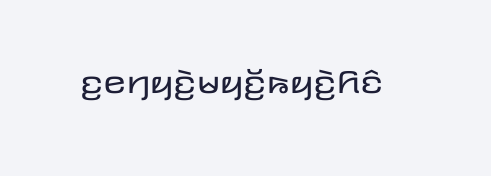ꤢ꤬ꤕꤚꤟꤢꤧ꤬ꤗꤟꤢꤩ꤬ꤒꤟꤢꤧ꤬ꤖꤢꤨ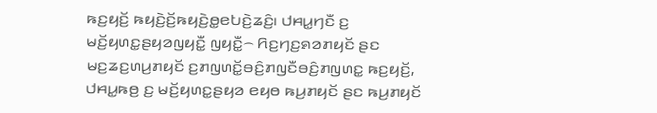ꤒꤢ꤬ꤟꤢꤩ꤬ ꤒꤟꤢꤧ꤬ꤢꤩ꤬ꤒꤟꤢꤧ꤬ꤥ꤭ꤕꤝꤢꤧ꤬ꤘꤢꤨ꤬꤯ ꤓꤌꤣ꤭ꤚꤢꤪ ꤢ꤬ ꤗꤢꤩ꤬ꤟꤛꤢ꤭ꤔꤟꤤꤜꤟꤢꤪ꤭ ꤜꤟꤢꤪ꤭꤮ ꤖꤢ꤬ꤚꤢ꤬ꤎꤤꤊꤟꤢꤩ ꤔꤢ ꤗꤢ꤬ꤘꤢ꤬ꤛꤣ꤬ꤊꤟꤢꤩ ꤢ꤬ꤊꤜꤛꤢꤩ꤭ꤋꤢꤨ꤬ꤊꤜꤢꤪꤋꤢꤨ꤬ꤊꤜꤛꤢ꤭ ꤒꤢ꤬ꤟꤢꤩ꤬, ꤓꤌꤣ꤭ꤒꤥ꤬ ꤢ꤬ ꤗꤢꤩ꤬ꤟꤛꤢ꤭ꤔꤟꤤ ꤕꤟꤥ ꤒꤣ꤬ꤊꤟꤢꤩ ꤔꤢ ꤒꤣ꤬ꤊꤟꤢꤩ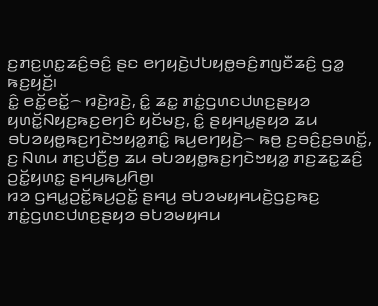ꤢ꤬ꤊꤢ꤬ꤛꤢ꤭ꤘꤢꤨ꤬ꤋꤢꤨ꤬ ꤔꤢ ꤕꤚꤟꤢꤧ꤬ꤓꤝꤟꤥ꤭ꤋꤢꤨ꤬ꤊꤜꤢꤪꤘꤢꤨ꤬ ꤞꤤ꤭ ꤒꤢ꤬ꤟꤢꤩ꤬꤯
ꤢꤨ꤭ ꤕꤢꤩ꤭ꤕꤢꤩ꤭꤮ ꤙꤢꤧ꤬ꤙꤢꤧ꤬, ꤢꤨ꤭ ꤘꤢ꤭ ꤊꤢꤦ꤭ꤞꤛꤢꤓꤛꤢ꤬ꤔꤟꤤ ꤟꤛꤢꤩ꤭ꤡꤟꤢ꤬ꤒꤢ꤬ꤕꤚꤢꤨ ꤟꤢꤩꤗꤢ꤬, ꤢꤨ꤭ ꤔꤟꤌꤣ꤭ꤔꤟꤤ ꤘꤣ ꤋꤝꤤꤟꤥ꤭ꤒꤢ꤬ꤚꤢꤧꤠꤟꤤ꤭ꤊꤢꤨ꤭ ꤒꤣ꤬ꤕꤚꤟꤢꤧ꤬꤮ ꤒꤥ꤬ ꤢ꤬ꤋꤢꤨ꤬ꤢ꤬ꤋꤛꤢꤩ꤭, ꤢ꤬ ꤡꤛꤣ ꤊꤢ꤬ꤓꤢꤪ꤬ꤥ꤬ ꤘꤣ ꤋꤝꤤꤟꤥ꤭ꤒꤢ꤬ꤚꤢꤧꤠꤟꤤ꤭ ꤊꤢ꤬ꤘꤢ꤭ꤘꤢꤨ꤬ ꤑꤢꤩ꤭ꤟꤛꤢ꤭ ꤔꤌꤣ꤬ꤒꤣ꤬ꤖꤥ꤬꤯
ꤙꤤ ꤞꤌꤣ꤭ꤑꤢꤩ꤭ꤒꤣ꤬ꤑꤢꤩ꤭ ꤔꤌꤣ꤬ ꤋꤝꤤꤗꤟꤌꤣꤢꤧ꤬ꤞꤢ꤬ꤒꤢ꤬ ꤊꤢꤦ꤭ꤞꤛꤢꤓꤛꤢ꤬ꤔꤟꤤ ꤋꤝꤤꤗꤟꤌꤣ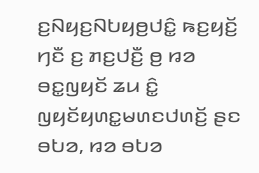ꤢ꤬ꤡꤟꤢ꤬ꤡꤝꤟꤥ꤬ꤓꤢꤨ꤭ ꤒꤢ꤬ꤟꤢꤩ꤬ ꤚꤢꤪ ꤢ꤬ ꤊꤢ꤬ꤓꤢꤪ꤬ ꤥ꤬ ꤙꤤ ꤋꤢ꤭ꤜꤟꤢꤩ ꤘꤣ ꤢꤨ꤭ ꤜꤟꤢꤩꤟꤛꤢ꤭ꤗꤛꤢꤓꤛꤢꤩ꤬ ꤔꤢ ꤋꤝꤤ, ꤙꤤ ꤋꤝꤤ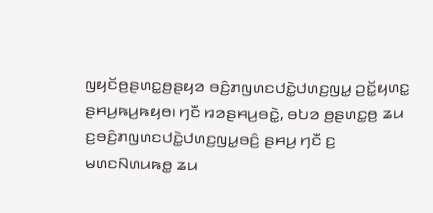ꤜꤟꤢꤩꤥ꤬ꤔꤛꤢ꤭ꤥ꤬ꤔꤟꤤ ꤋꤢꤨ꤬ꤊꤜꤛꤢꤓꤢꤧ꤭ꤓꤛꤢ꤬ꤜꤣ꤭ ꤑꤢꤩ꤭ꤟꤛꤢ꤭ ꤔꤌꤣ꤬ꤒꤣ꤬ꤒꤟꤥ꤯ ꤚꤢꤪ ꤙꤤꤔꤌꤣ꤬ꤋꤢꤧ꤭, ꤋꤝꤤ ꤥ꤬ꤔꤛꤢ꤭ꤥ꤬ ꤘꤣ ꤢ꤬ꤋꤢꤨ꤬ꤊꤜꤛꤢꤓꤢꤧ꤭ꤓꤛꤢ꤬ꤜꤣ꤭ꤋꤢꤨ꤬ ꤔꤌꤣ꤬ ꤚꤢꤪ ꤢ꤬ ꤗꤛꤢꤡꤛꤣꤒꤥ꤭ ꤘꤣ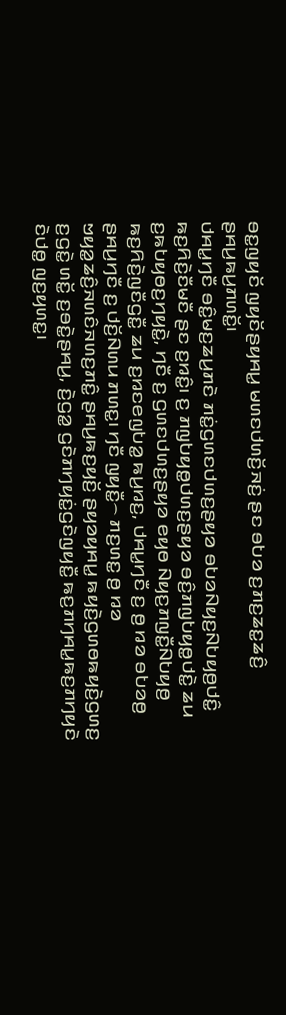ꤋꤢ꤭ꤜꤟꤢꤩ ꤜꤟꤢꤩꤔꤟꤌꤣ꤭ ꤗꤛꤢꤓꤛꤢꤩ꤬ꤏꤢꤦ꤬ ꤔꤢ ꤋꤝꤤ ꤢ꤬ꤊꤢ꤬ꤘꤢ꤭ꤘꤢꤨ꤬ ꤔꤌꤣ꤬ꤒꤣ꤬ꤊꤛꤢꤩ꤭꤯
ꤓꤌꤣ꤭ꤚꤢꤪ ꤋꤢꤨ꤭ꤗꤢ꤬ꤘꤣ꤬ꤊꤢꤧ ꤊꤢꤦ꤭ꤞꤛꤢꤓꤛꤢ꤬ꤔꤟꤤ ꤋꤝꤤꤡꤟꤢ꤬ꤡꤝꤟꤥ꤬ꤓꤢꤨ꤭ ꤒꤢ꤬ꤖꤢꤧ꤬ꤢꤪꤗꤢꤪ ꤔꤢ ꤢ꤬ꤙꤢꤨ꤭꤯ ꤢ꤬ ꤊꤜꤝꤟꤥ꤭ꤓꤛꤢ꤬ꤔꤟꤤ ꤋꤢꤨ꤬ꤊꤜꤝꤟꤥ꤭ꤓꤢꤧ꤭ ꤘꤣ ꤢ꤬ꤒꤝꤟꤥꤢ꤬ꤚꤟꤢꤧ꤭, ꤚꤢꤪ ꤢ꤬ ꤞꤛꤢꤓꤛꤢ꤬ꤔꤟꤤ ꤕꤟꤥ ꤡꤟꤢ꤬ꤊꤜꤢꤪ꤭ꤡꤝꤟꤥ꤬ ꤒꤢ꤬ꤖꤢꤧ꤬ꤜꤢꤪꤞꤢꤪ꤭ ꤘꤣ ꤢ꤬ꤙꤢꤕꤜꤝꤤ꤭ ꤒꤣ꤬ꤙꤢ꤬, ꤓꤌꤣ꤭ꤚꤢꤪ ꤢ꤬ ꤥ꤬ ꤙꤤ ꤋꤝꤤꤥ꤬ ꤔꤌꤣ꤬ꤚꤢꤪ ꤢ꤬ ꤓꤢꤩ꤬ꤡꤛꤣ ꤊꤛꤢ꤭꤯ ꤚꤢꤪ ꤜꤟꤢꤪ꤭꤮ ꤊꤢ꤬ꤛꤢ꤭ ꤥ꤬ ꤙꤤ ꤠꤟꤤ꤭ꤘꤢꤨ꤬ꤏꤛꤢꤨꤏꤛꤢ꤬ꤊꤢꤨ꤭ ꤔꤌꤣ꤬ꤒꤢ꤬ꤟꤢꤩ꤬ ꤔꤟꤤꤟꤌꤣ꤭ ꤒꤟꤢꤧ꤬ꤞꤛꤥꤒꤟꤢꤧ꤬ꤞꤛꤢ꤬ ꤢ꤬ꤞꤢꤧ꤭ ꤛꤢꤩ꤭ ꤢ꤬ꤋꤢꤧ꤭ꤔꤌꤣ꤬, ꤢꤧ꤬ꤞꤤ꤭ ꤞꤢꤧꤊꤚꤟꤢꤦ꤭ꤞꤢꤧꤜꤟꤢꤪ꤭ ꤒꤢ꤬ꤊꤚꤌꤣ꤭ꤒꤢ꤬ꤊꤚꤟꤢꤧ ꤢꤧꤓꤥ꤭ ꤜꤢ꤬ꤟꤛꤢ꤭꤯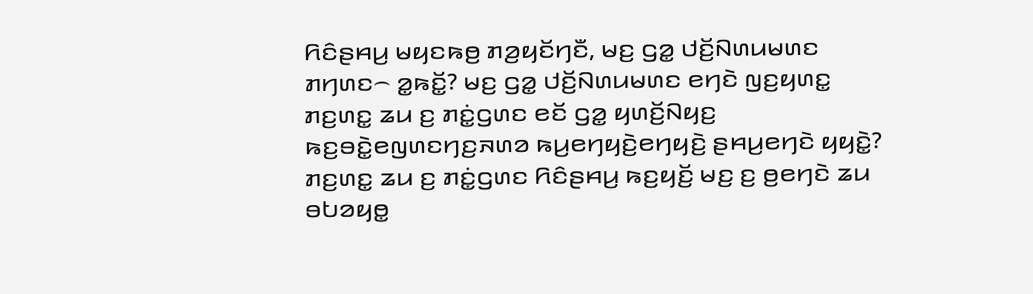ꤖꤢꤨꤔꤌꤣ꤬ ꤗꤟꤢꤒꤥ꤬ ꤊꤤ꤬ꤟꤢꤩꤚꤢꤪ, ꤗꤢ꤬ ꤞꤤ꤭ ꤓꤢꤩ꤬ꤡꤛꤣꤗꤛꤢ ꤊꤚꤛꤢ꤮ ꤤ꤭ꤒꤢꤩ꤭? ꤗꤢ꤬ ꤞꤤ꤭ ꤓꤢꤩ꤬ꤡꤛꤣꤗꤛꤢ ꤕꤚꤢꤧ ꤜꤢ꤬ꤟꤛꤢ꤭ ꤊꤢ꤬ꤛꤢ꤭ ꤘꤣ ꤢ꤬ ꤊꤢꤦ꤭ꤞꤛꤢ ꤕꤢꤩ ꤞꤤ꤭ ꤟꤛꤢꤩ꤬ꤡꤟꤢ꤬ ꤒꤢ꤬ꤋꤢꤧ꤭ꤕꤜꤛꤢꤚꤢ꤬ꤏꤛꤤ ꤒꤣ꤬ꤕꤚꤟꤢꤧ꤬ꤕꤚꤟꤢꤧ꤬ ꤔꤌꤣ꤬ꤕꤚꤢꤧ ꤟꤟꤢꤧ꤭? ꤊꤢ꤬ꤛꤢ꤭ ꤘꤣ ꤢ꤬ ꤊꤢꤦ꤭ꤞꤛꤢ ꤖꤢꤨꤔꤌꤣ꤬ ꤒꤢ꤬ꤟꤢꤩ꤬ ꤗꤢ꤬ ꤢ꤬ ꤥ꤬ꤕꤚꤢꤧ ꤘꤣ ꤋꤝꤤꤟꤥ꤭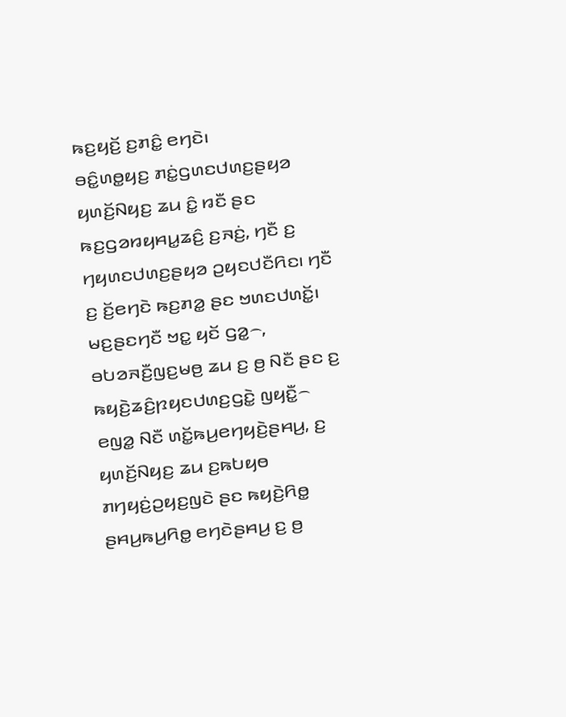ꤒꤢ꤬ꤟꤢꤩ꤬ ꤢ꤬ꤊꤢꤨ꤭ ꤕꤚꤢꤧ꤯
ꤋꤢꤨ꤭ꤛꤥ꤭ꤟꤢ꤬ ꤊꤢꤦ꤭ꤞꤛꤢꤓꤛꤢ꤬ꤔꤟꤤ ꤟꤛꤢꤩ꤬ꤡꤟꤢ꤬ ꤘꤣ ꤢꤨ꤭ ꤙꤢꤪ ꤔꤢ ꤒꤢ꤬ꤞꤤꤙꤟꤌꤣ꤭ꤘꤢꤨ꤬ ꤢ꤬ꤏꤢꤦ꤬, ꤚꤢꤪ ꤢ꤬ ꤚꤟꤛꤢꤓꤛꤢ꤬ꤔꤟꤤ ꤑꤟꤢꤓꤢꤪꤖꤢ꤯ ꤚꤢꤪ ꤢ꤬ ꤢꤩ꤬ꤕꤚꤢꤧ ꤒꤢ꤬ꤊꤤ꤭ ꤔꤢ ꤠꤛꤢꤓꤛꤢꤩ꤭꤯
ꤗꤢ꤬ꤔꤢꤚꤢꤪ ꤠꤢ꤭ ꤟꤢꤩ ꤞꤤ꤭꤮, ꤋꤝꤤꤏꤢꤪ꤬ꤜꤢ꤬ꤗꤥ꤬ ꤘꤣ ꤢ꤬ ꤥ꤬ ꤡꤢꤪ ꤔꤢ ꤢ꤬ ꤒꤟꤢꤧ꤬ꤘꤢꤨ꤬ꤐꤟꤢꤓꤛꤢ꤬ꤞꤢꤧ꤭ ꤜꤟꤢꤪ꤭꤮ ꤕꤜꤤ꤭ ꤡꤢꤪ ꤛꤢꤩ꤭ꤒꤣ꤬ꤕꤚꤟꤢꤧ꤬ꤔꤌꤣ꤬, ꤢ꤬ ꤟꤛꤢꤩ꤬ꤡꤟꤢ꤬ ꤘꤣ ꤢ꤬ꤒꤝꤟꤥ ꤊꤚꤟꤢꤦ꤬ꤑꤟꤢ꤬ꤜꤢꤧ ꤔꤢ ꤒꤟꤢꤧ꤬ꤖꤥ꤭ ꤔꤌꤣ꤬ꤒꤣ꤬ꤖꤥ꤭ ꤕꤚꤢꤧꤔꤌꤣ꤬ ꤢ꤬ ꤥ꤬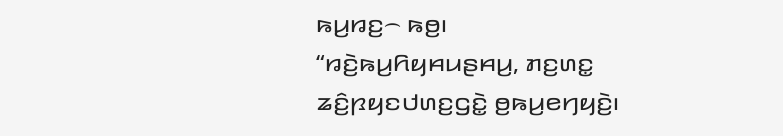ꤒꤣ꤬ꤙꤢ꤬꤮ ꤒꤥ꤬꤯
“ꤙꤢꤧ꤬ꤒꤣ꤬ꤖꤟꤌꤣꤔꤌꤣ꤬, ꤊꤢ꤬ꤛꤢ꤭ ꤘꤢꤨ꤬ꤐꤟꤢꤓꤛꤢ꤬ꤞꤢꤧ꤭ ꤥ꤬ꤒꤣ꤬ꤕꤚꤟꤢꤧ꤬꤯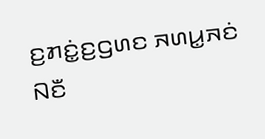ꤢ꤬ꤊꤢꤦ꤭ꤢ꤬ꤞꤛꤢ ꤏꤛꤣ꤭ꤏꤢꤦ ꤡꤢꤪ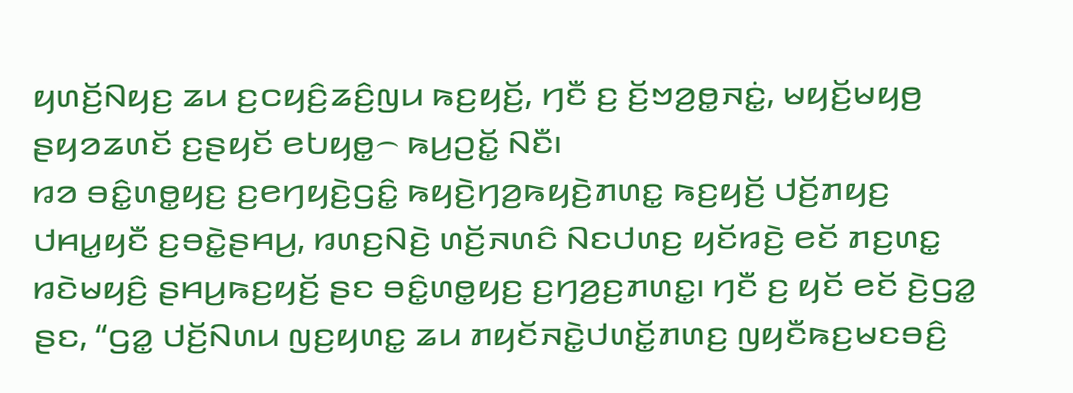ꤟꤛꤢꤩ꤬ꤡꤟꤢ꤬ ꤘꤣ ꤢ꤬ꤍꤟꤢꤨ꤬ꤘꤢꤨ꤬ꤜꤣ ꤒꤢ꤬ꤟꤢꤩ꤬, ꤚꤢꤪ ꤢ꤬ ꤢꤩ꤬ꤠꤤ꤬ꤥ꤭ꤏꤢꤦ꤭, ꤗꤟꤢꤩ꤬ꤗꤟꤥ꤬ ꤔꤟꤤꤘꤛꤢꤩ ꤢ꤬ꤔꤟꤢꤩ ꤕꤝꤟꤥ꤭꤮ ꤒꤣ꤬ꤑꤢꤩ꤭ ꤡꤢꤪ꤯
ꤙꤤ ꤋꤢꤨ꤭ꤛꤥ꤭ꤟꤢ꤬ ꤢ꤬ꤕꤚꤟꤢꤧ꤬ꤞꤢꤨ꤭ ꤒꤟꤢꤧ꤬ꤚꤤ꤬ꤒꤟꤢꤧ꤬ꤊꤛꤢ꤭ ꤒꤢ꤬ꤟꤢꤩ꤬ ꤓꤢꤩ꤬ꤊꤟꤢ꤬ ꤓꤌꤣ꤭ꤟꤢꤪ ꤢ꤬ꤋꤢꤧ꤭ꤔꤌꤣ꤬, ꤙꤛꤢ꤬ꤡꤢꤧ꤬ ꤛꤢꤩ꤬ꤏꤛꤢꤨ ꤡꤢꤓꤛꤢ꤬ ꤟꤢꤩꤙꤢꤧ꤬ ꤕꤢꤩ ꤊꤢ꤬ꤛꤢ꤭ ꤙꤢꤧꤗꤟꤢꤨ꤬ ꤔꤌꤣ꤬ꤒꤢ꤬ꤟꤢꤩ꤬ ꤔꤢ ꤋꤢꤨ꤭ꤛꤥ꤭ꤟꤢ꤬ ꤢ꤬ꤚꤤ꤬ꤢ꤬ꤊꤛꤢ꤭꤯ ꤚꤢꤪ ꤢ꤬ ꤟꤢꤩ ꤕꤢꤩ ꤢꤧ꤬ꤞꤤ꤭ ꤔꤢ, “ꤞꤤ꤭ ꤓꤢꤩ꤬ꤡꤛꤣ ꤜꤢ꤬ꤟꤛꤢ꤭ ꤘꤣ ꤊꤟꤢꤩꤏꤢꤧ꤭ꤓꤛꤢꤩ꤭ꤊꤛꤢ꤬ ꤜꤟꤢꤪꤒꤢ꤬ꤗꤢꤋꤢꤨ꤬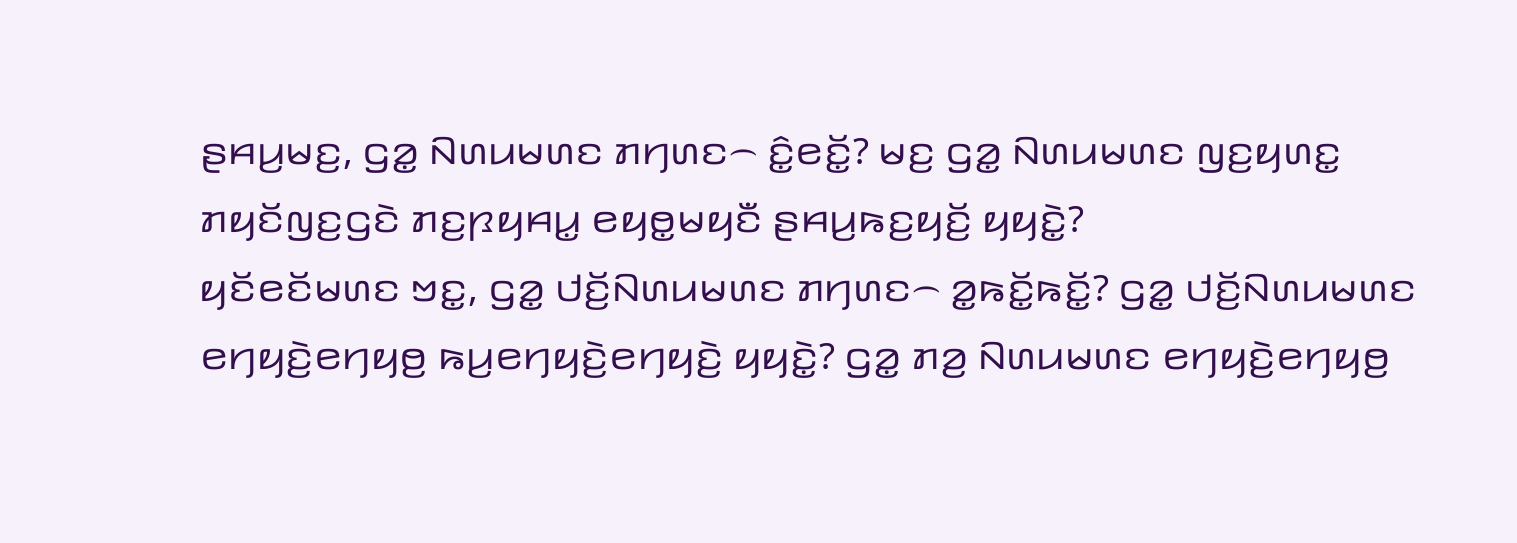ꤔꤌꤣ꤬ꤗꤢ꤬, ꤞꤤ꤭ ꤡꤛꤣꤗꤛꤢ ꤊꤚꤛꤢ꤮ ꤢꤨ꤭ꤕꤢꤩ꤭? ꤗꤢ꤬ ꤞꤤ꤭ ꤡꤛꤣꤗꤛꤢ ꤜꤢ꤬ꤟꤛꤢ꤭ ꤊꤟꤢꤩꤜꤢ꤬ꤞꤢꤧ ꤊꤢ꤬ꤐꤟꤌꤣ꤭ ꤕꤟꤥ꤭ꤗꤟꤢꤪ ꤔꤌꤣ꤬ꤒꤢ꤬ꤟꤢꤩ꤬ ꤟꤟꤢꤧ꤭?
ꤟꤢꤩꤕꤢꤩꤗꤛꤢ ꤠꤢ꤭, ꤞꤤ꤭ ꤓꤢꤩ꤬ꤡꤛꤣꤗꤛꤢ ꤊꤚꤛꤢ꤮ ꤤ꤭ꤒꤢꤩ꤭ꤒꤢꤩ꤭? ꤞꤤ꤭ ꤓꤢꤩ꤬ꤡꤛꤣꤗꤛꤢ ꤕꤚꤟꤢꤧ꤬ꤕꤚꤟꤥ꤬ ꤒꤣ꤬ꤕꤚꤟꤢꤧ꤬ꤕꤚꤟꤢꤧ꤬ ꤟꤟꤢꤧ꤭? ꤞꤤ꤭ ꤊꤤ꤬ ꤡꤛꤣꤗꤛꤢ ꤕꤚꤟꤢꤧ꤬ꤕꤚꤟꤥ꤬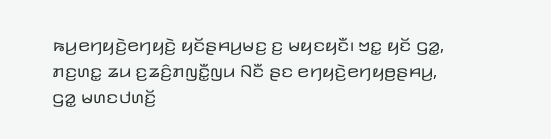ꤒꤣ꤬ꤕꤚꤟꤢꤧ꤬ꤕꤚꤟꤢꤧ꤬ ꤟꤢꤩꤔꤌꤣ꤬ꤗꤢ꤬ ꤢ꤬ ꤗꤟꤢꤟꤢꤪ꤯ ꤠꤢ꤭ ꤟꤢꤩ ꤞꤤ꤭, ꤊꤢ꤬ꤛꤢ꤭ ꤘꤣ ꤢ꤬ꤘꤢꤨ꤬ꤊꤜꤢꤪ꤭ꤜꤣ ꤡꤢꤪ ꤔꤢ ꤕꤚꤟꤢꤧ꤬ꤕꤚꤟꤥ꤬ꤔꤌꤣ꤬, ꤞꤤ꤭ ꤗꤛꤢꤓꤛꤢꤩ꤬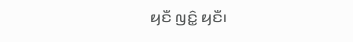ꤟꤢꤪ ꤜꤢꤨ꤭ ꤟꤢꤪ꤯